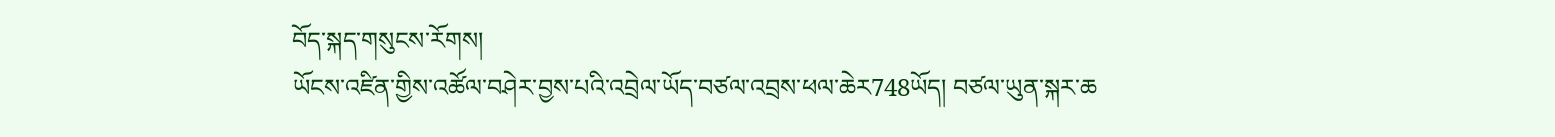བོད་སྐད་གསུངས་རོགས།
ཡོངས་འཛིན་གྱིས་འཚོལ་བཤེར་བྱས་པའི་འབྲེལ་ཡོད་བཙལ་འབྲས་ཕལ་ཆེར748ཡོད། བཙལ་ཡུན་སྐར་ཆ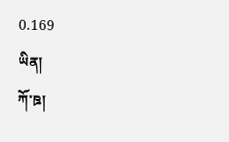0.169
ཡིན།
ཀོ་ཋ།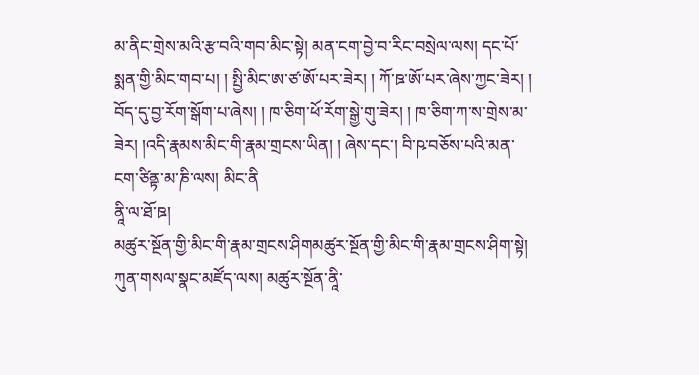མ་ནིང་གྲེས་མའི་རྩ་བའི་གབ་མིང་སྟེ། མན་ངག་བྱེ་བ་རིང་བསྲེལ་ལས། དང་པོ་སྨན་གྱི་མིང་གབ་པ། ། སྤྱི་མིང་ཨ་ཙ་ཨོ་པར་ཟེར། ། ཀོ་ཋ་ཨོ་པར་ཞེས་ཀྱང་ཟེར། ། བོད་དུ་བྱ་རོག་སྒོག་པ་ཞེས། ། ཁ་ཅིག་ཕོ་རོག་སྒྱེ་གུ་ཟེར། ། ཁ་ཅིག་ཀ་ས་གྲེས་མ་ཟེར། །འདི་རྣམས་མིང་གི་རྣམ་གྲངས་ཡིན། ། ཞེས་དང་། བི་ཥ་བཅོས་པའི་མན་ངག་ཙིནྟ་མ་ཎི་ལས། མིང་ནི
ནཱི་ལ་ཐོ་ཋ།
མཚུར་སྔོན་གྱི་མིང་གི་རྣམ་གྲངས་ཤིགམཚུར་སྔོན་གྱི་མིང་གི་རྣམ་གྲངས་ཤིག་སྟེ། ཀུན་གསལ་སྣང་མཛོད་ལས། མཚུར་སྔོན་ནཱི་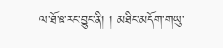ལ་ཐོ་ཋ་རང་བྱུང་ནི། ། མཐིང་མདོག་གཡུ་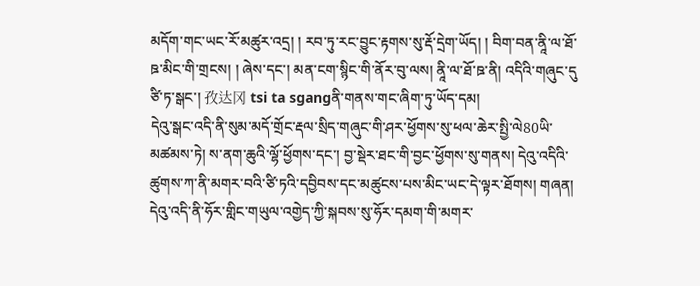མདོག་གང་ཡང་རོ་མཚུར་འདྲ། ། རབ་ཏུ་རང་བྱུང་རྟགས་སུ་རྡོ་དྲེག་ཡོད། ། བིག་བན་ནཱི་ལ་ཐོ་ཋ་མིང་གི་གྲངས། ། ཞེས་དང་། མན་ངག་སྙིང་གི་ནོར་བུ་ལས། ནཱི་ལ་ཐོ་ཋ་ནི། འདིའི་གཞུང་དུ
ཙི་ཏ་སྒང་། 孜达冈 tsi ta sgangནི་གནས་གང་ཞིག་ཏུ་ཡོད་དམ།
དེའུ་སྒང་འདི་ནི་སུམ་མདོ་གྲོང་རྡལ་སྲིད་གཞུང་གི་ཤར་ཕྱོགས་སུ་ཕལ་ཆེར་སྤྱི་ལེ80ཡི་མཚམས་ཏེ། ས་ནག་ཆུའི་ལྷོ་ཕྱོགས་དང་། བྱ་སྡེར་ཐང་གི་བྱང་ཕྱོགས་སུ་གནས། དེའུ་འདིའི་ཚུགས་ཀ་ནི་མགར་བའི་ཙི་ཏའི་དབྱིབས་དང་མཚུངས་པས་མིང་ཡང་དེ་ལྟར་ཐོགས། གཞན། དེའུ་འདི་ནི་ཧོར་གླིང་གཡུལ་འགྱེད་ཀྱི་སྐབས་སུ་ཧོར་དམག་གི་མགར་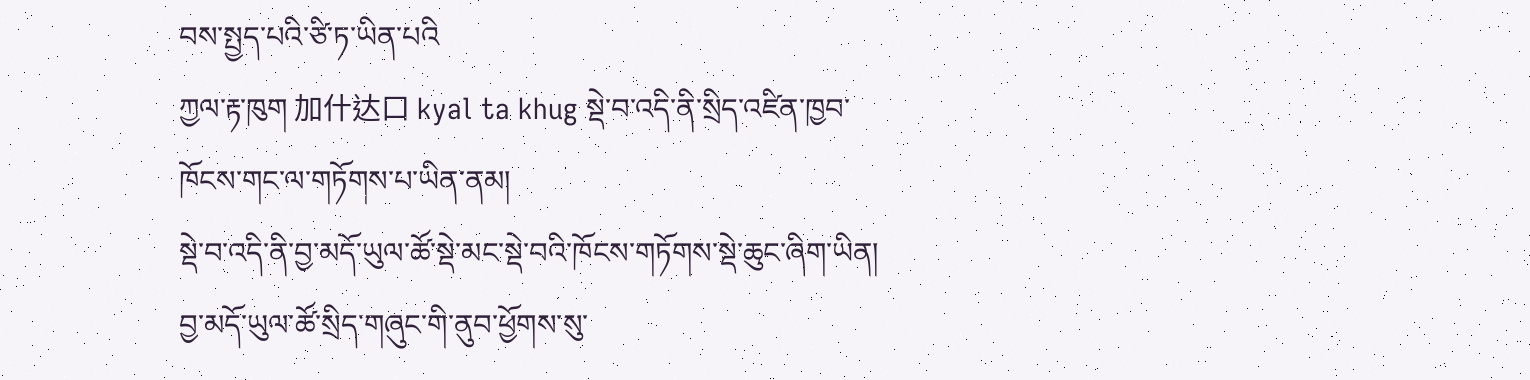བས་སྤྱད་པའི་ཙི་ཏ་ཡིན་པའི
ཀྱལ་རྟ་ཁུག 加什达口 kyal ta khug སྡེ་བ་འདི་ནི་སྲིད་འཛིན་ཁྱབ་ཁོངས་གང་ལ་གཏོགས་པ་ཡིན་ནམ།
སྡེ་བ་འདི་ནི་བྱ་མདོ་ཡུལ་ཚོ་སྡེ་མང་སྡེ་བའི་ཁོངས་གཏོགས་སྡེ་ཆུང་ཞིག་ཡིན། བྱ་མདོ་ཡུལ་ཚོ་སྲིད་གཞུང་གི་ནུབ་ཕྱོགས་སུ་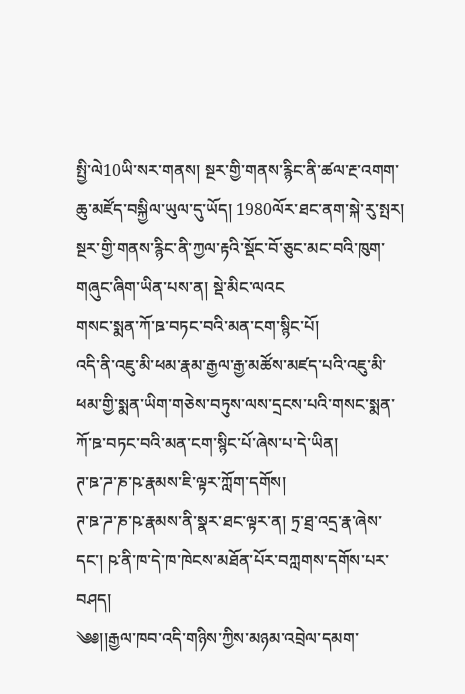སྤྱི་ལེ10ཡི་སར་གནས། སྔར་གྱི་གནས་རྙིང་ནི་ཚལ་རྔ་འགག་ཆུ་མཛོད་བསྐྱིལ་ཡུལ་དུ་ཡོད། 1980ལོར་ཐང་ནག་སྐེ་རུ་སྤར། སྔར་གྱི་གནས་རྙིང་ནི་ཀྱལ་རྟའི་སྡོང་བོ་ཅུང་མང་བའི་ཁུག་གཞུང་ཞིག་ཡིན་པས་ན། སྡེ་མིང་ལའང
གསང་སྨན་ཀོ་ཋ་བཏང་བའི་མན་ངག་སྙིང་པོ།
འདི་ནི་འཇུ་མི་ཕམ་རྣམ་རྒྱལ་རྒྱ་མཚོས་མཛད་པའི་འཇུ་མི་ཕམ་གྱི་སྨན་ཡིག་གཅེས་བཏུས་ལས་དྲངས་པའི་གསང་སྨན་ཀོ་ཋ་བཏང་བའི་མན་ངག་སྙིང་པོ་ཞེས་པ་དེ་ཡིན།
ཊ་ཋ་ཌ་ཎ་ཥ་རྣམས་ཇི་ལྟར་ཀློག་དགོས།
ཊ་ཋ་ཌ་ཎ་ཥ་རྣམས་ནི་སྣར་ཐང་ལྟར་ན། ཏྲ་ཐྲ་འདྲ་རྣ་ཞེས་དང་། ཥ་ནི་ཁ་དེ་ཁ་ཁེངས་མཐོན་པོར་བཀླགས་དགོས་པར་བཤད།
༄༅།།རྒྱལ་ཁབ་འདི་གཉིས་ཀྱིས་མཉམ་འབྲེལ་དམག་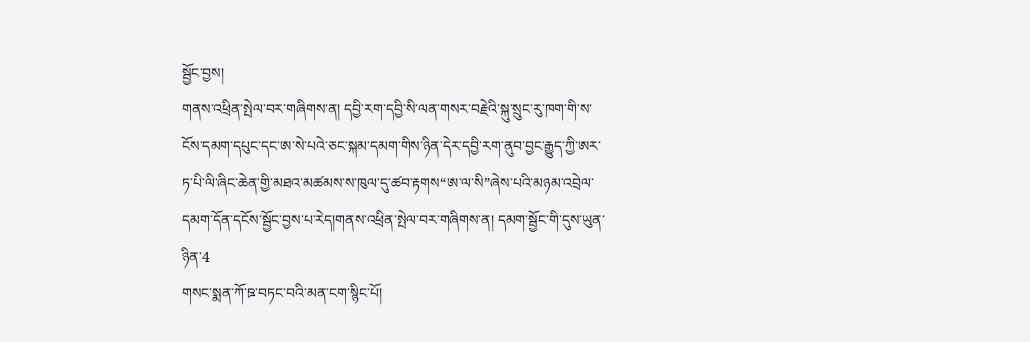སྦྱོང་བྱས།
གནས་འཕྲིན་སྤེལ་བར་གཞིགས་ན། དབྱི་རག་དབྱི་སི་ལན་གསར་བརྗེའི་སྐུ་སྲུང་རུ་ཁག་གི་ས་ངོས་དམག་དཔུང་དང་ཨ་སེ་པའེ་ཅང་སྐམ་དམག་གིས་ཉིན་དེར་དབྱི་རག་ནུབ་བྱང་རྒྱུད་ཀྱི་ཨར་ཏ་པི་ལི་ཞིང་ཆེན་གྱི་མཐའ་མཚམས་ས་ཁུལ་དུ་ཚབ་རྟགས“ཨ་ལ་སི”ཞེས་པའི་མཉམ་འབྲེལ་དམག་དོན་དངོས་སྦྱོང་བྱས་པ་རེད།གནས་འཕྲིན་སྤེལ་བར་གཞིགས་ན། དམག་སྦྱོང་གི་དུས་ཡུན་ཉིན་4
གསང་སྨན་ཀོ་ཋ་བཏང་བའི་མན་ངག་སྙིང་པོ།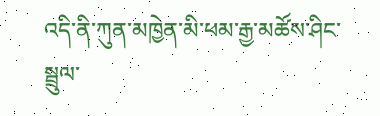འདི་ནི་ཀུན་མཁྱེན་མི་ཕམ་རྒྱ་མཚོས་ཤིང་སྦྲུལ་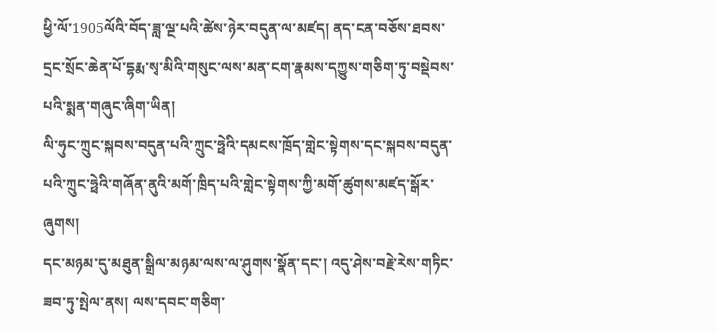ཕྱི་ལོ་1905ལོའི་བོད་ཟླ་ལྔ་པའི་ཚེས་ཉེར་བདུན་ལ་མཛད། ནད་ངན་བཅོས་ཐབས་དྲང་སྲོང་ཆེན་པོ་དྷརྨ་སྭ་མིའི་གསུང་ལས་མན་ངག་རྣམས་དཀྱུས་གཅིག་ཏུ་བསྡེབས་པའི་སྨན་གཞུང་ཞིག་ཡིན།
ལི་ཧུང་ཀྲུང་སྐབས་བདུན་པའི་ཀྲུང་ཧྥེའི་དམངས་ཁྲོད་གླེང་སྟེགས་དང་སྐབས་བདུན་པའི་ཀྲུང་ཧྥེའི་གཞོན་ནུའི་མགོ་ཁྲིད་པའི་གླེང་སྟེགས་ཀྱི་མགོ་ཚུགས་མཛད་སྒོར་ཞུགས།
དང་མཉམ་དུ་མཐུན་སྒྲིལ་མཉམ་ལས་ལ་ཤུགས་སྣོན་དང་། འདུ་ཤེས་བརྗེ་རེས་གཏིང་ཟབ་ཏུ་སྤེལ་ནས། ལས་དབང་གཅིག་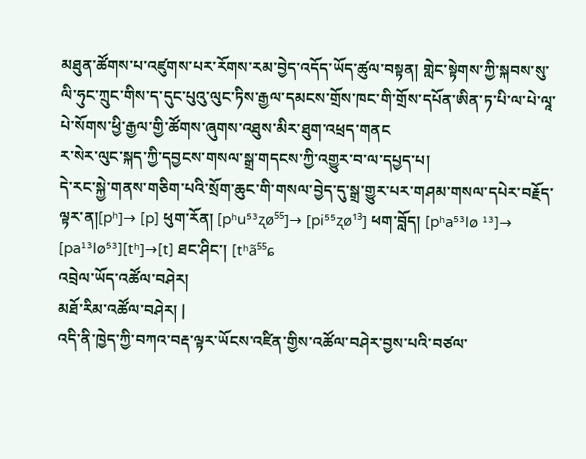མཐུན་ཚོགས་པ་འཛུགས་པར་རོགས་རམ་བྱེད་འདོད་ཡོད་ཚུལ་བསྟན། གླེང་སྟེགས་ཀྱི་སྐབས་སུ་ལི་ཧུང་ཀྲུང་གིས་ད་དུང་པུའུ་ལུང་ཏིས་རྒྱལ་དམངས་གྲོས་ཁང་གི་གྲོས་དཔོན་ཨིན་ཏ་པི་ལ་པེ་ལཱ་པེ་སོགས་ཕྱི་རྒྱལ་གྱི་ཚོགས་ཞུགས་འཐུས་མིར་ཐུག་འཕྲད་གནང
ར་སེར་ལུང་སྐད་ཀྱི་དབྱངས་གསལ་སྒྲ་གདངས་ཀྱི་འགྱུར་བ་ལ་དཔྱད་པ།
དེ་རང་སྐྱེ་གནས་གཅིག་པའི་སྲོག་ཆུང་གི་གསལ་བྱེད་དུ་སྒྲ་གྱུར་པར་གཤམ་གསལ་དཔེར་བརྗོད་ལྟར་ན།[pʰ]→ [p] ཕུག་རོན། [pʰu⁵³ʐø⁵⁵]→ [pi⁵⁵ʐø¹³] ཕག་བློད། [pʰa⁵³lø ¹³]→ [pa¹³lø⁵³][tʰ]→[t] ཐང་ཤིང་། [tʰã⁵⁵ɕ
འབྲེལ་ཡོད་འཚོལ་བཤེར།
མཐོ་རིམ་འཚོལ་བཤེར། |
འདི་ནི་ཁྱེད་ཀྱི་བཀའ་བརྡ་ལྟར་ཡོངས་འཛིན་གྱིས་འཚོལ་བཤེར་བྱས་པའི་བཙལ་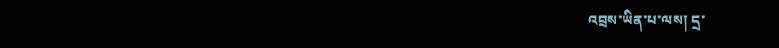འབྲས་ཡིན་པ་ལས། དྲ་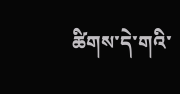ཚིགས་དེ་གའི་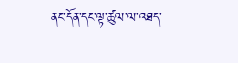ནང་དོན་དང་ལྟ་ཚུལ་ལ་འཐད་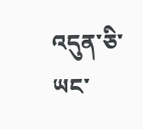འདུན་ཅི་ཡང་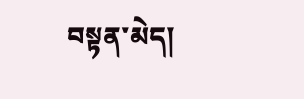བསྟན་མེད།